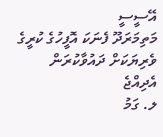އޭސީސީ
މަތިމަރަދޫ ފެނަކަ އޮފީހުގެ ކުރީގެ ވެރިޔަކަށް ދައުވާކުރަން އެދިއްޖެ
ލ. ގަމު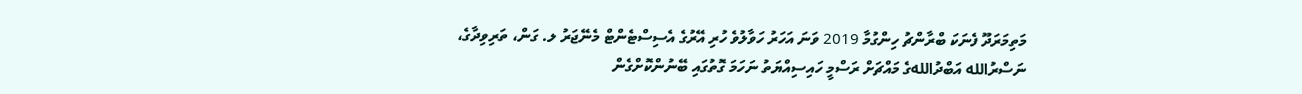މަތިމަރަދޫ ފެނަކަ ބްރާންޗު ހިންގުމާ 2019 ވަނަ އަހަރު ހަވާލުވެ ހުރި އޭރުގެ އެސިސްޓެންޓް މެނޭޖަރު ލ. ގަން، ތަރިވިދާގެ، ނަސްރުالله އަބްދުاللهގެ މައްޗަށް ރަސްމީ ހައިސިއްޔަތު ނަހަމަ ގޮތުގައި ބޭނުންކޮށްގެން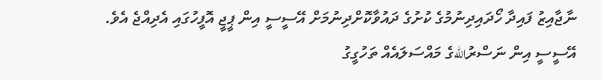ނާޖާއިޒު ފައިދާ ހޯދައިދިނުމުގެ ކުށުގެ ދައުވާކޮށްދިނުމަށް އޭސީސީ އިން ޕީޖީ އޮފީހުގައި އެދިއްޖެ އެވެ.
އޭސީސީ އިން ނަސްރުاللهގެ މައްސަލައެއް ތަހުގީގު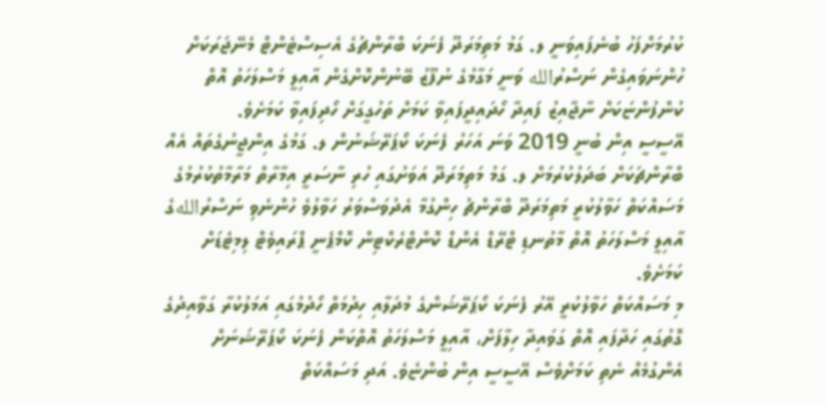ކުރުމަށްފަހު ބުނެފައިވަނީ ލ. ގަމު މަތިމަރަދޫ ފެނަކަ ބްރާންޗުގެ އެސިސްޓެންޓް މެނޭޖަރަކަށް ހުންނަވައިގެން ނަސްރުالله ވަނީ މަގާމުގެ ނުފޫޒު ބޭނުންކޮށްގެން އާއިލީ މަސްލަހަތު އޮތް ކުންފުންޏަކަށް ނާޖާއިޒު ފައިދާ ހޯދައިދީފައިވާ ކަމަށް ތަހުގީގަށް ހޯދިފައިވާ ކަމަށެވެ.
އޭސީސީ އިން ބުނީ 2019 ވަނަ އަހަރު ފެނަކަ ކޯޕަރޭޝަނުން ލ. ގަމުގެ އިންޖީނުގެތައް އެއް ބްރާންޗަކަށް ބަދަލުކުރުމަށް ލ. ގަމު މަތިމަރަދޫ އަވަށުގައި ހުރި ނާސަރީ އިމާރާތް މަރާމާތުކުރުމުގެ މަސައްކަތް ހަވާލުކުރީ މަތިމަރަދޫ ބްރާންޗު ހިންގުމާ އެދުވަސްވަރު ހަވާލުވެ ހުންނެވި ނަސްރުاللهގެ އާއިލީ މަސްލަހަތު އޮތް މާތުނޑި ޓްރޭޑް އެންޑް ކޮންޓްރެކްޓިން ކޮމްޕެނީ ޕްރައިވެޓް ލިމިޓެޑަށް ކަމަށެވެ.
މި މަސައްކަތް ހަވާލުކުރީ އޭރު ފެނަކަ ކޯޕަރޭޝަންގެ މުދަލާއި ހިދުމަތް ހޯދުމުގައި އަމަލުކުރާ ގަވާއިދުގެ ގޮތުގައި ހަދާފައި އޮތް ގަވައިދާ ހިލާފަށް، އާއިލީ މަސްލަހަތު އޮތްކަން ފެނަކަ ކޯޕަރޭޝަނަށް އެންގުމެއް ނެތި ކަމަށްވެސް އޭސީސީ އިން ބުންޏެވެ. އަދި މަސައްކަތް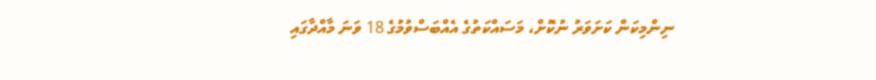ނިންމިކަން ކަށަވަރު ނުކޮށް، މަސައްކަތުގެ އެއްބަސްވުމުގެ 18 ވަނަ މާއްދާގައި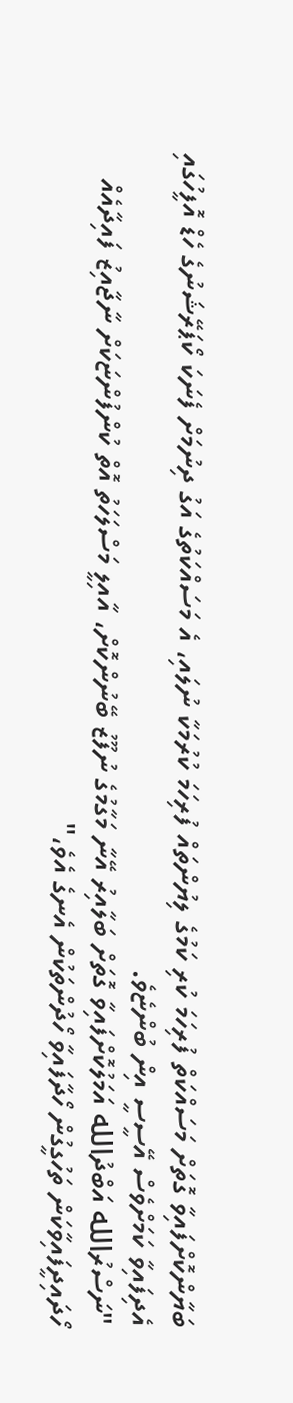ބަޔާންކޮށްފައިވާ ގޮތަށް މަސައްކަތް ފުރިހަމަ ކުރި ކަމުގެ ލިޔުންތައް ފުރިހަމަ ކުރުމަކާ ނުލައި، އެ މަސައްކަތުގެ އަގު ދިނުމަށް ފެނަކަ ކޯޕަރޭޝަނުގެ ހެޑް އޮފީހުގައި އެދިފައިވާ ކަމަށްވެސް އޭސީސީ އިން ބުންޏެވެ.
"ނަސްރުالله އަބްދުالله އަމަލުކޮށްފައިވާ ގޮތަށް ބަލާއިރު އޭނާ މަގާމުގެ ނުފޫޒު ބޭނުންކޮށް، އާއިލީ މަސްލަހަތު އޮތް ކުންފުންޏަކަށް ނާޖާއިޒު ފައިދާއެއް ހޯދައިދީފައިވާކަން ތަހުގީގުން ހޯދާފައިވާ ހޯދުންތަކުން އެނގެ އެވެ،"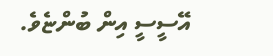އޭސީސީ އިން ބުންޏެވެ.